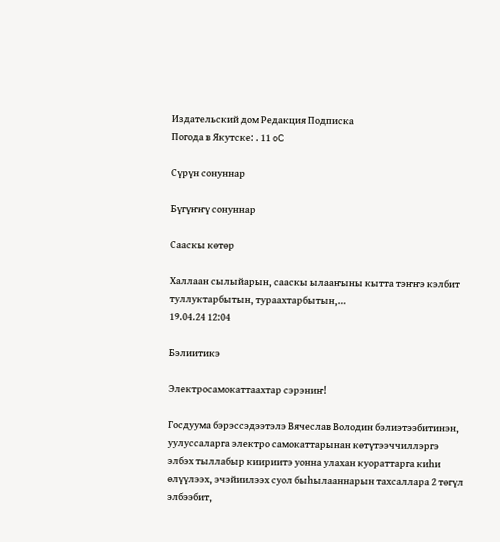Издательский дом Редакция Подписка
Погода в Якутске: . 11 oC

Сүрүн сонуннар

Бүгүҥҥү сонуннар

Сааскы көтөр

Халлаан сылыйарын, сааскы ылааҥыны кытта тэҥҥэ кэлбит туллуктарбытын, тураахтарбытын,…
19.04.24 12:04

Бэлиитикэ

Электросамокаттаахтар сэрэниҥ!

Госдуума бэрэссэдээтэлэ Вячеслав Володин бэлиэтээбитинэн, уулуссаларга электро самокаттарынан көтүтээччиллэргэ элбэх тыллабыр киириитэ уонна улахан куораттарга киһи өлүүлээх, эчэйиилээх суол быһылааннарын тахсаллара 2 төгүл элбээбит,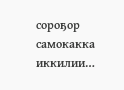сороҕор самокакка иккилии…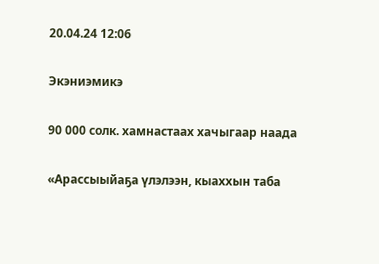20.04.24 12:06

Экэниэмикэ

90 000 солк. хамнастаах хачыгаар наада

«Арассыыйаҕа үлэлээн, кыаххын таба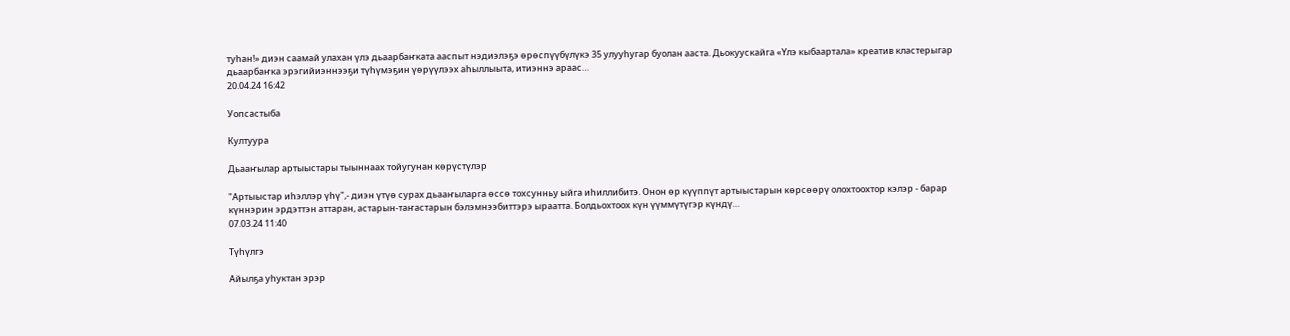туһан!» диэн саамай улахан үлэ дьаарбаҥката ааспыт нэдиэлэҕэ өрөспүүбүлүкэ 35 улууһугар буолан ааста. Дьокуускайга «Үлэ кыбаартала» креатив кластерыгар дьаарбаҥка эрэгийиэннээҕи түһүмэҕин үөрүүлээх аһыллыыта, итиэннэ араас…
20.04.24 16:42

Уопсастыба

Култуура

Дьааҥылар артыыстары тыыннаах тойугунан көрүстүлэр

"Артыыстар иhэллэр үhү",- диэн үтүө сурах дьааҥыларга өссө тохсунньу ыйга иhиллибитэ. Онон өр күүппүт артыыстарын көрсөөрү олохтоохтор кэлэр - барар күннэрин эрдэттэн аттаран, астарын-таҥастарын бэлэмнээбиттэрэ ыраатта. Болдьохтоох күн үүммүтүгэр күндү…
07.03.24 11:40

Түһүлгэ

Айылҕа уһуктан эрэр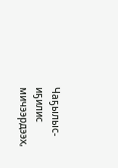Чаҕылыс-иҕилис мичээрдээх,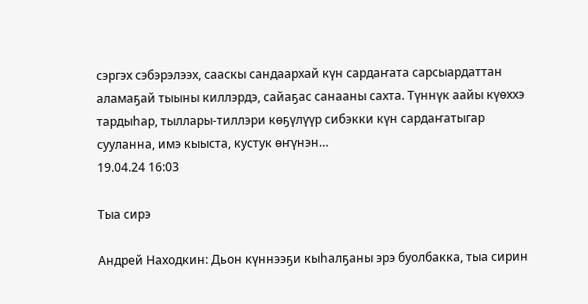сэргэх сэбэрэлээх, сааскы сандаархай күн сардаҥата сарсыардаттан аламаҕай тыыны киллэрдэ, сайаҕас санааны сахта. Түннүк аайы күөххэ тардыһар, тыллары-тиллэри көҕүлүүр сибэкки күн сардаҥатыгар сууланна, имэ кыыста, кустук өҥүнэн…
19.04.24 16:03

Тыа сирэ

Андрей Находкин: Дьон күннээҕи кыһалҕаны эрэ буолбакка, тыа сирин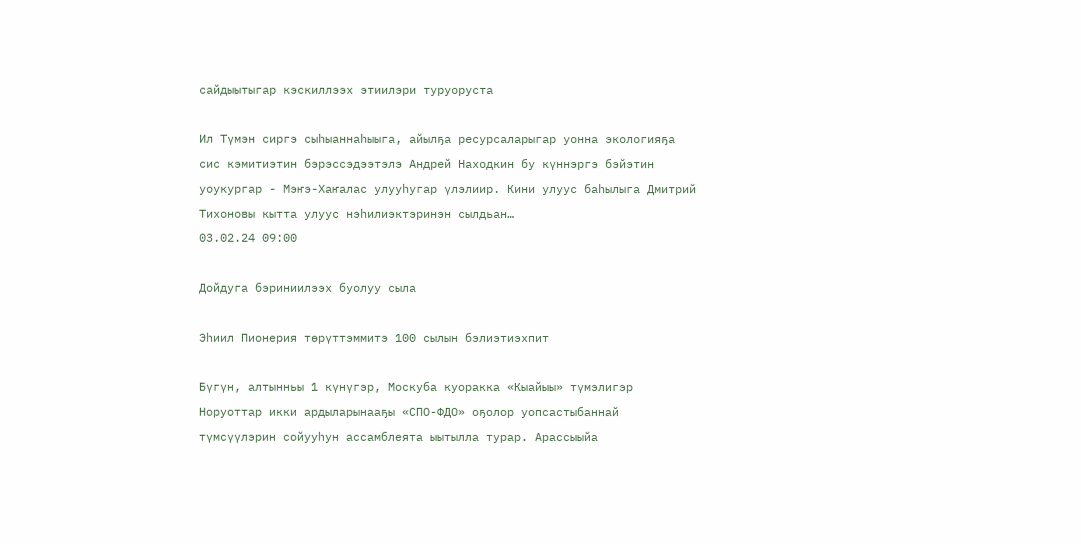сайдыытыгар кэскиллээх этиилэри туруоруста

Ил Түмэн сиргэ сыһыаннаһыыга, айылҕа ресурсаларыгар уонна экологияҕа сис кэмитиэтин бэрэссэдээтэлэ Андрей Находкин бу күннэргэ бэйэтин уоукургар - Мэҥэ-Хаҥалас улууһугар үлэлиир. Кини улуус баһылыга Дмитрий Тихоновы кытта улуус нэһилиэктэринэн сылдьан…
03.02.24 09:00

Дойдуга бэриниилээх буолуу сыла

Эһиил Пионерия төрүттэммитэ 100 сылын бэлиэтиэхпит

Бүгүн, алтынньы 1 күнүгэр, Москуба куоракка «Кыайыы» түмэлигэр Норуоттар икки ардыларынааҕы «СПО-ФДО» оҕолор уопсастыбаннай түмсүүлэрин сойууһун ассамблеята ыытылла турар. Арассыыйа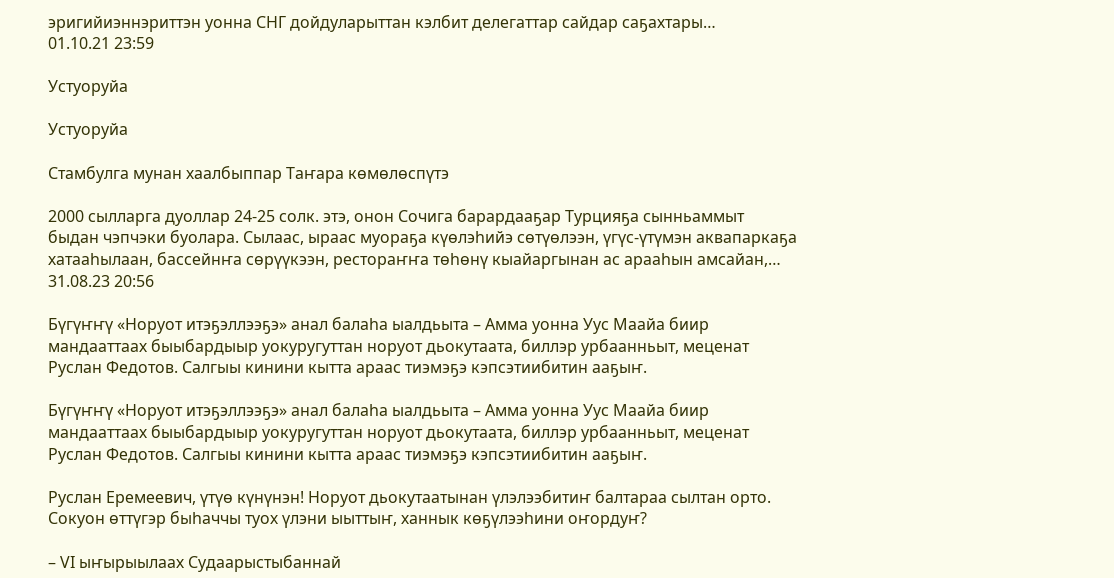эригийиэннэриттэн уонна СНГ дойдуларыттан кэлбит делегаттар сайдар саҕахтары…
01.10.21 23:59

Устуоруйа

Устуоруйа

Стамбулга мунан хаалбыппар Таҥара көмөлөспүтэ

2000 сылларга дуоллар 24-25 солк. этэ, онон Сочига барардааҕар Турцияҕа сынньаммыт быдан чэпчэки буолара. Сылаас, ыраас муораҕа күөлэһийэ сөтүөлээн, үгүс-үтүмэн аквапаркаҕа хатааһылаан, бассейнҥа сөрүүкээн, рестораҥҥа төһөнү кыайаргынан ас арааһын амсайан,…
31.08.23 20:56

Бүгүҥҥү «Норуот итэҕэллээҕэ» анал балаһа ыалдьыта – Амма уонна Уус Маайа биир мандааттаах быыбардыыр уокуругуттан норуот дьокутаата, биллэр урбаанньыт, меценат Руслан Федотов. Салгыы кинини кытта араас тиэмэҕэ кэпсэтиибитин ааҕыҥ.

Бүгүҥҥү «Норуот итэҕэллээҕэ» анал балаһа ыалдьыта – Амма уонна Уус Маайа биир мандааттаах быыбардыыр уокуругуттан норуот дьокутаата, биллэр урбаанньыт, меценат Руслан Федотов. Салгыы кинини кытта араас тиэмэҕэ кэпсэтиибитин ааҕыҥ.

Руслан Еремеевич, үтүө күнүнэн! Норуот дьокутаатынан үлэлээбитиҥ балтараа сылтан орто.  Сокуон өттүгэр быһаччы туох үлэни ыыттыҥ, ханнык көҕүлээһини оҥордуҥ?

– VI ыҥырыылаах Судаарыстыбаннай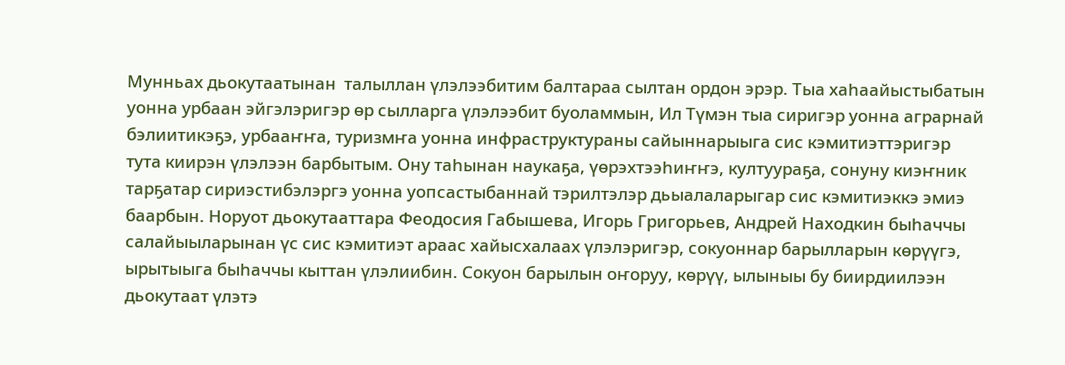Мунньах дьокутаатынан  талыллан үлэлээбитим балтараа сылтан ордон эрэр. Тыа хаһаайыстыбатын уонна урбаан эйгэлэригэр өр сылларга үлэлээбит буоламмын, Ил Түмэн тыа сиригэр уонна аграрнай бэлиитикэҕэ, урбааҥҥа, туризмҥа уонна инфраструктураны сайыннарыыга сис кэмитиэттэригэр тута киирэн үлэлээн барбытым. Ону таһынан наукаҕа, үөрэхтээһиҥҥэ, култуураҕа, сонуну киэҥник тарҕатар сириэстибэлэргэ уонна уопсастыбаннай тэрилтэлэр дьыалаларыгар сис кэмитиэккэ эмиэ баарбын. Норуот дьокутааттара Феодосия Габышева, Игорь Григорьев, Андрей Находкин быһаччы салайыыларынан үс сис кэмитиэт араас хайысхалаах үлэлэригэр, сокуоннар барылларын көрүүгэ, ырытыыга быһаччы кыттан үлэлиибин. Сокуон барылын оҥоруу, көрүү, ылыныы бу биирдиилээн дьокутаат үлэтэ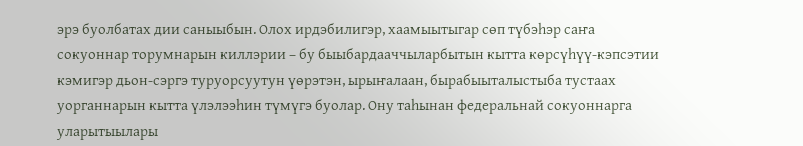эрэ буолбатах дии саныыбын. Олох ирдэбилигэр, хаамыытыгар сөп түбэһэр саҥа сокуоннар торумнарын киллэрии – бу быыбардааччыларбытын кытта көрсүһүү-кэпсэтии кэмигэр дьон-сэргэ туруорсуутун үөрэтэн, ырыҥалаан, бырабыыталыстыба тустаах уорганнарын кытта үлэлээһин түмүгэ буолар. Ону таһынан федеральнай сокуоннарга уларытыылары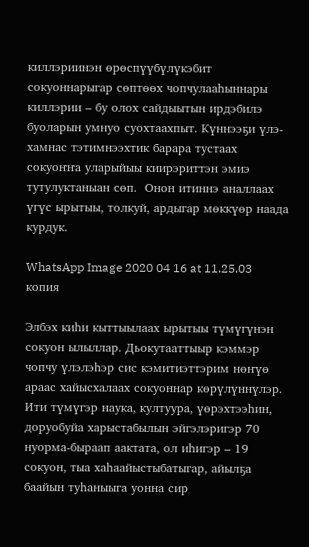киллэриинэн өрөспүүбүлүкэбит сокуоннарыгар сөптөөх чопчулааһыннары киллэрии – бу олох сайдыытын ирдэбилэ буоларын умнуо суохтаахпыт. Күннээҕи үлэ-хамнас тэтимнээхтик барара тустаах сокуоҥҥа уларыйыы киирэриттэн эмиэ тутулуктаныан сөп.  Онон итиннэ аналлаах үгүс ырытыы, толкуй, ардыгар мөккүөр наада курдук.

WhatsApp Image 2020 04 16 at 11.25.03 копия

Элбэх киһи кыттыылаах ырытыы түмүгүнэн сокуон ылыллар. Дьокутааттыыр кэммэр чопчу үлэлэһэр сис кэмитиэттэрим нөҥүө араас хайысхалаах сокуоннар көрүлүннүлэр. Ити түмүгэр наука, култуура, үөрэхтээһин, доруобуйа харыстабылын эйгэлэригэр 70 нуорма-быраап аактата, ол иһигэр – 19 сокуон, тыа хаһаайыстыбатыгар, айылҕа баайын туһаныыга уонна сир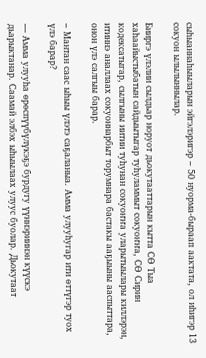сыһыаннаһыыларын эйгэлэригэр – 50 нуорма-быраап аактата, ол иһигэр 13 сокуон ылылыннылар.

Бииргэ үлэлии сылдьар норуот дьокутааттарын кытта СӨ Тыа хаһаайыстыбатын сайдыытыгар туһуламмыт сокуоҥҥа, СӨ Сирин кодексатыгар, сылгыны иитии туһунан сокуоҥҥа уларытыылары киллэрэн, итиннэ аналлаах сокуоннарбыт торумнара бастакы ааҕыыны ааспыттара, онон үлэ салгыы барар.

– Мантан саас ыһыы үлэтэ саҕаланыа. Амма улууһугар ити өттүгэр туох үлэ барар?

— Амма улууһа өрөспүүбүлүкэҕэ бурдугу үүннэриинэн күүскэ дьарыктанар. Саамай элбэх ыһыылаах улуус буолар. Дьокутаат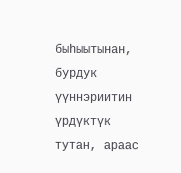быһыытынан, бурдук үүннэриитин үрдүктүк тутан, араас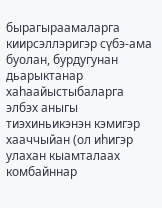бырагыраамаларга киирсэллэригэр сүбэ-ама буолан, бурдугунан дьарыктанар хаһаайыстыбаларга элбэх аныгы тиэхиньикэнэн кэмигэр хааччыйан (ол иһигэр улахан кыамталаах комбайннар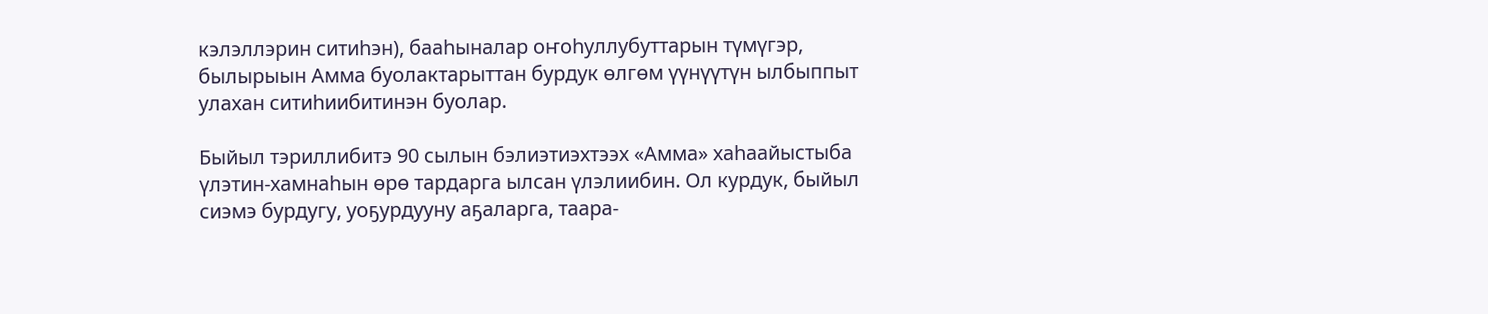кэлэллэрин ситиһэн), бааһыналар оҥоһуллубуттарын түмүгэр, былырыын Амма буолактарыттан бурдук өлгөм үүнүүтүн ылбыппыт улахан ситиһиибитинэн буолар.

Быйыл тэриллибитэ 90 сылын бэлиэтиэхтээх «Амма» хаһаайыстыба үлэтин-хамнаһын өрө тардарга ылсан үлэлиибин. Ол курдук, быйыл сиэмэ бурдугу, уоҕурдууну аҕаларга, таара-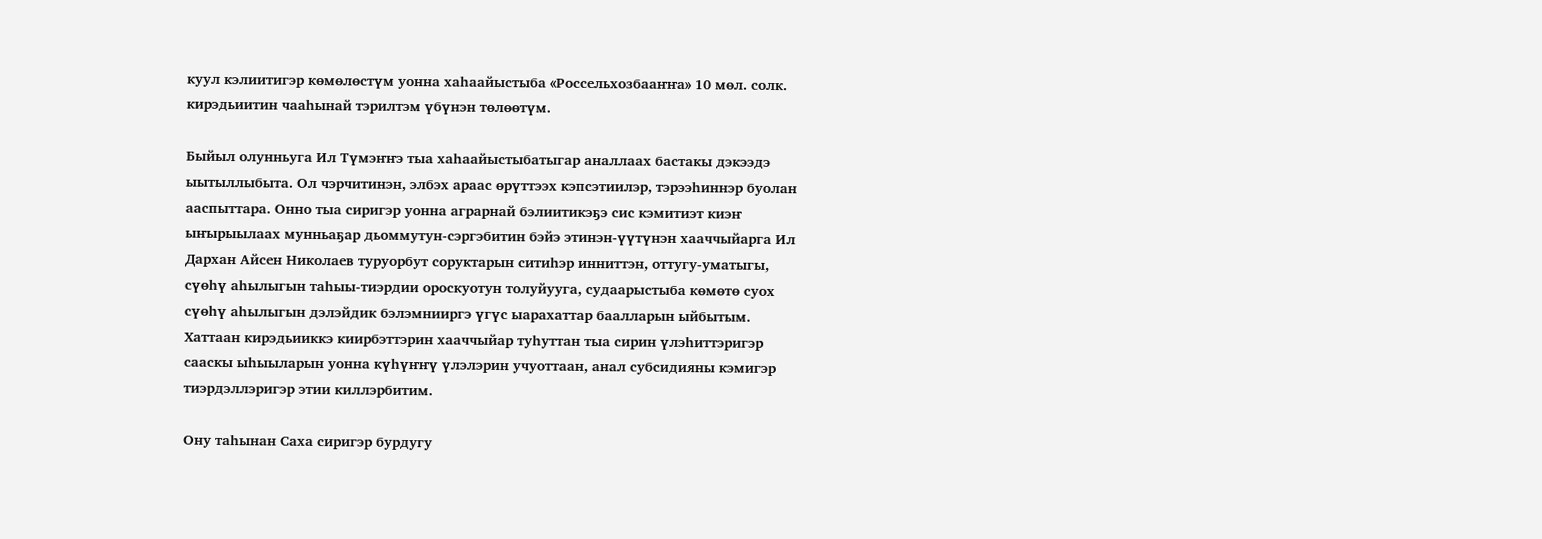куул кэлиитигэр көмөлөстүм уонна хаһаайыстыба «Россельхозбааҥҥа» 10 мөл. солк. кирэдьиитин чааһынай тэрилтэм үбүнэн төлөөтүм.

Быйыл олунньуга Ил Түмэҥҥэ тыа хаһаайыстыбатыгар аналлаах бастакы дэкээдэ ыытыллыбыта. Ол чэрчитинэн, элбэх араас өрүттээх кэпсэтиилэр, тэрээһиннэр буолан ааспыттара. Онно тыа сиригэр уонна аграрнай бэлиитикэҕэ сис кэмитиэт киэҥ ыҥырыылаах мунньаҕар дьоммутун-сэргэбитин бэйэ этинэн-үүтүнэн хааччыйарга Ил Дархан Айсен Николаев туруорбут соруктарын ситиһэр инниттэн, оттугу-уматыгы, сүөһү аһылыгын таһыы-тиэрдии ороскуотун толуйууга, судаарыстыба көмөтө суох сүөһү аһылыгын дэлэйдик бэлэмнииргэ үгүс ыарахаттар баалларын ыйбытым. Хаттаан кирэдьииккэ киирбэттэрин хааччыйар туһуттан тыа сирин үлэһиттэригэр  сааскы ыһыыларын уонна күһүҥҥү үлэлэрин учуоттаан, анал субсидияны кэмигэр тиэрдэллэригэр этии киллэрбитим.

Ону таһынан Саха сиригэр бурдугу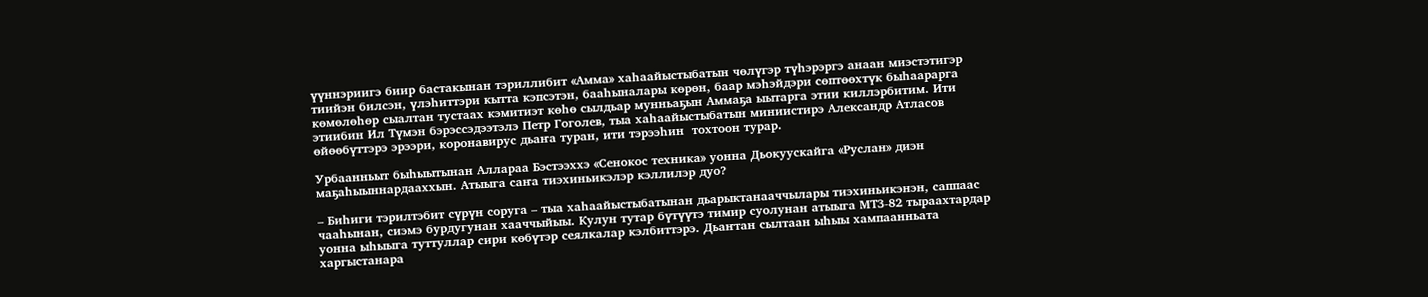үүннэриигэ биир бастакынан тэриллибит «Амма» хаһаайыстыбатын чөлүгэр түһэрэргэ анаан миэстэтигэр тиийэн билсэн, үлэһиттэри кытта кэпсэтэн, бааһыналары көрөн, баар мэһэйдэри сөптөөхтүк быһаарарга көмөлөһөр сыалтан тустаах кэмитиэт көһө сылдьар мунньаҕын Аммаҕа ыытарга этии киллэрбитим. Ити этиибин Ил Түмэн бэрэссэдээтэлэ Петр Гоголев, тыа хаһаайыстыбатын миниистирэ Александр Атласов өйөөбүттэрэ эрээри, коронавирус дьаҥа туран, ити тэрээһин  тохтоон турар.

Урбаанньыт быһыытынан Аллараа Бэстээххэ «Сенокос техника» уонна Дьокуускайга «Руслан» диэн маҕаһыыннардааххын. Атыыга саҥа тиэхиньикэлэр кэллилэр дуо?

– Биһиги тэрилтэбит сүрүн соруга – тыа хаһаайыстыбатынан дьарыктанааччылары тиэхиньикэнэн, саппаас чааһынан, сиэмэ бурдугунан хааччыйыы. Кулун тутар бүтүүтэ тимир суолунан атыыга МТЗ-82 тыраахтардар уонна ыһыыга туттуллар сири көбүтэр сеялкалар кэлбиттэрэ. Дьаҥтан сылтаан ыһыы хампаанньата харгыстанара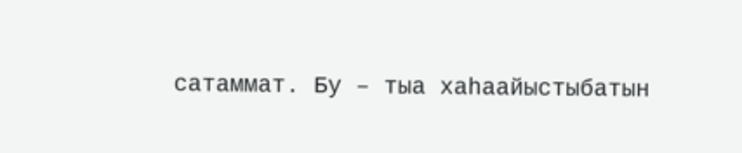сатаммат. Бу – тыа хаһаайыстыбатын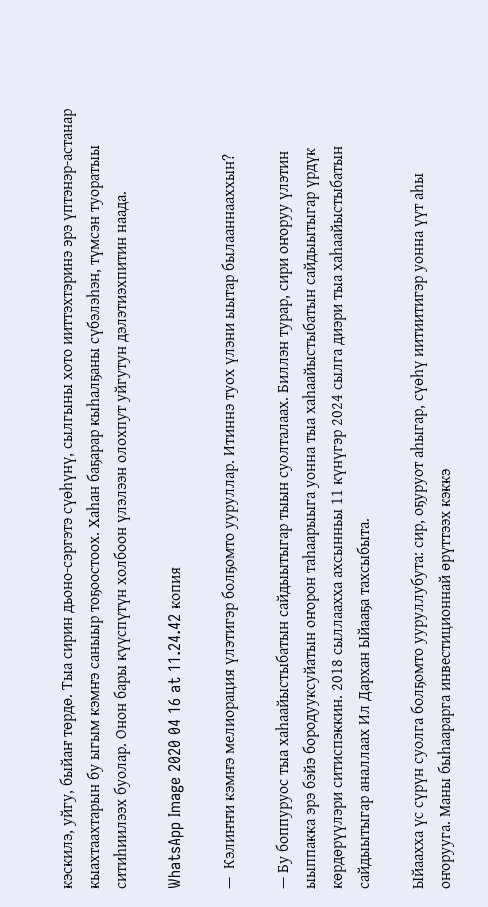кэскилэ, уйгу, быйаҥ төрдө. Тыа сирин дьоно-сэргэтэ сүөһүнү, сылгыны хото ииттэхтэринэ эрэ үптэнэр-астанар кыахтаахтарын бу ыгым кэмҥэ саныыр тоҕоостоох. Хаһан баҕарар кыһалҕаны сүбэлэһэн, түмсэн туоратыы ситиһиилээх буолар. Онон бары күүспүтүн холбоон үлэлээн олохпут уйгутун дэлэтиэхпитин наада.

WhatsApp Image 2020 04 16 at 11.24.42 копия

—  Кэлиҥҥи кэмҥэ мелиорация үлэтигэр болҕомто ууруллар. Итиннэ туох үлэни ыытар былааннааххын?

— Бу боппуруос тыа хаһаайыстыбатын сайдыытыгар тыын суолталаах. Биллэн турар, сири оҥоруу үлэтин ыыппакка эрэ бэйэ бородууксуйатын оҥорон таһаарыыга уонна тыа хаһаайыстыбатын сайдыытыгар үрдүк көрдөрүүлэри ситиспэккин. 2018 сыллаахха ахсынньы 11 күнүгэр 2024 сылга диэри тыа хаһаайыстыбатын сайдыытыгар аналлаах Ил Дархан Ыйааҕа тахсыбыта.

Ыйаахха үс сүрүн суолга болҕомто ууруллубута: сир, оҕуруот аһыгар, сүөһү иитиитигэр уонна үүт аһы оҥорууга. Маны быһаарарга инвестиционнай өрүттээх кэккэ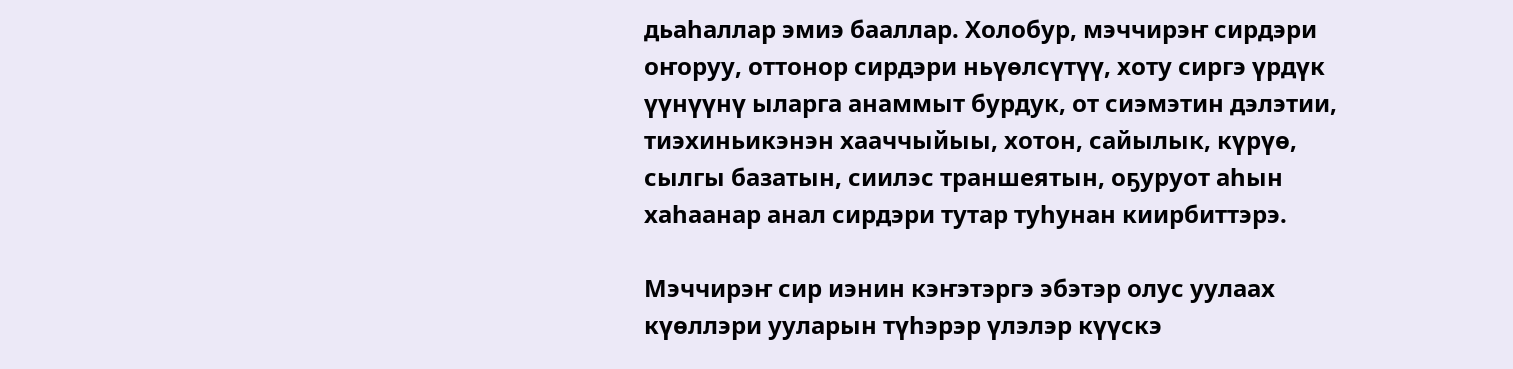дьаһаллар эмиэ бааллар. Холобур, мэччирэҥ сирдэри оҥоруу, оттонор сирдэри ньүөлсүтүү, хоту сиргэ үрдүк үүнүүнү ыларга анаммыт бурдук, от сиэмэтин дэлэтии, тиэхиньикэнэн хааччыйыы, хотон, сайылык, күрүө, сылгы базатын, сиилэс траншеятын, оҕуруот аһын хаһаанар анал сирдэри тутар туһунан киирбиттэрэ.

Мэччирэҥ сир иэнин кэҥэтэргэ эбэтэр олус уулаах күөллэри ууларын түһэрэр үлэлэр күүскэ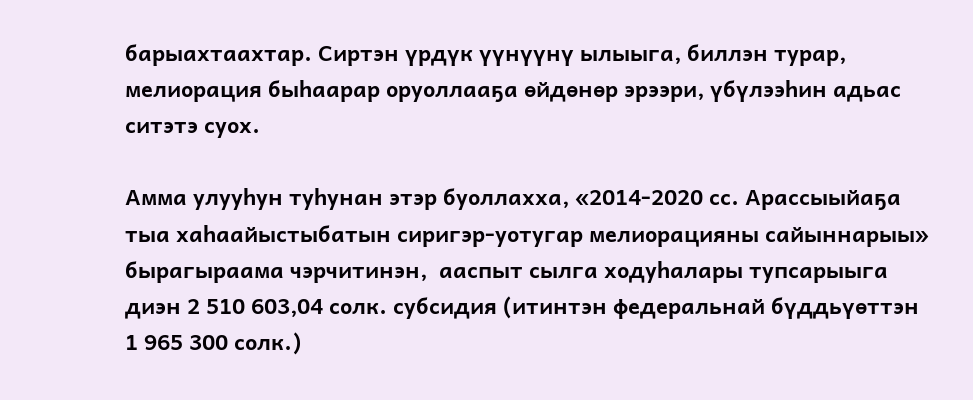барыахтаахтар. Сиртэн үрдүк үүнүүнү ылыыга, биллэн турар, мелиорация быһаарар оруоллааҕа өйдөнөр эрээри, үбүлээһин адьас ситэтэ суох.

Амма улууһун туһунан этэр буоллахха, «2014-2020 сс. Арассыыйаҕа тыа хаһаайыстыбатын сиригэр-уотугар мелиорацияны сайыннарыы» бырагыраама чэрчитинэн,  ааспыт сылга ходуһалары тупсарыыга диэн 2 510 603,04 солк. субсидия (итинтэн федеральнай бүддьүөттэн 1 965 300 солк.)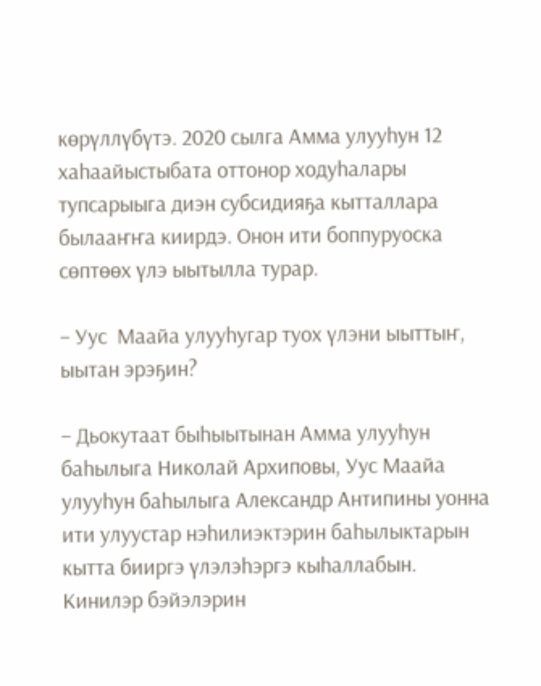көрүллүбүтэ. 2020 сылга Амма улууһун 12 хаһаайыстыбата оттонор ходуһалары тупсарыыга диэн субсидияҕа кытталлара былааҥҥа киирдэ. Онон ити боппуруоска сөптөөх үлэ ыытылла турар.

– Уус  Маайа улууһугар туох үлэни ыыттыҥ, ыытан эрэҕин?

– Дьокутаат быһыытынан Амма улууһун баһылыга Николай Архиповы, Уус Маайа улууһун баһылыга Александр Антипины уонна ити улуустар нэһилиэктэрин баһылыктарын кытта бииргэ үлэлэһэргэ кыһаллабын. Кинилэр бэйэлэрин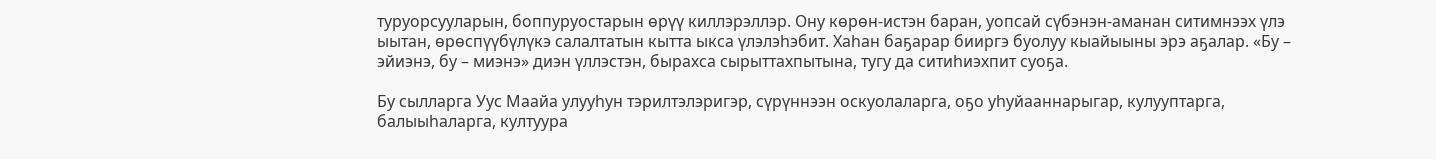туруорсууларын, боппуруостарын өрүү киллэрэллэр. Ону көрөн-истэн баран, уопсай сүбэнэн-аманан ситимнээх үлэ ыытан, өрөспүүбүлүкэ салалтатын кытта ыкса үлэлэһэбит. Хаһан баҕарар бииргэ буолуу кыайыыны эрэ аҕалар. «Бу – эйиэнэ, бу – миэнэ» диэн үллэстэн, бырахса сырыттахпытына, тугу да ситиһиэхпит суоҕа.

Бу сылларга Уус Маайа улууһун тэрилтэлэригэр, сүрүннээн оскуолаларга, оҕо уһуйааннарыгар, кулууптарга, балыыһаларга, култуура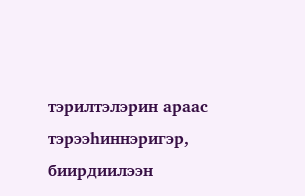тэрилтэлэрин араас тэрээһиннэригэр, биирдиилээн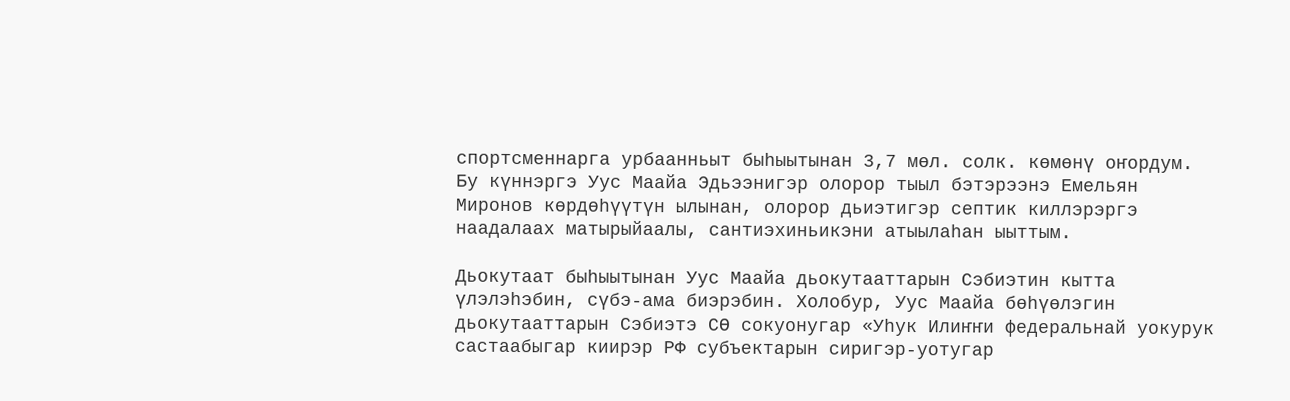спортсменнарга урбаанньыт быһыытынан 3,7 мөл. солк. көмөнү оҥордум. Бу күннэргэ Уус Маайа Эдьээнигэр олорор тыыл бэтэрээнэ Емельян Миронов көрдөһүүтүн ылынан, олорор дьиэтигэр септик киллэрэргэ наадалаах матырыйаалы, сантиэхиньикэни атыылаһан ыыттым.

Дьокутаат быһыытынан Уус Маайа дьокутааттарын Сэбиэтин кытта үлэлэһэбин, сүбэ-ама биэрэбин. Холобур, Уус Маайа бөһүөлэгин дьокутааттарын Сэбиэтэ СӨ сокуонугар «Уһук Илиҥҥи федеральнай уокурук састаабыгар киирэр РФ субъектарын сиригэр-уотугар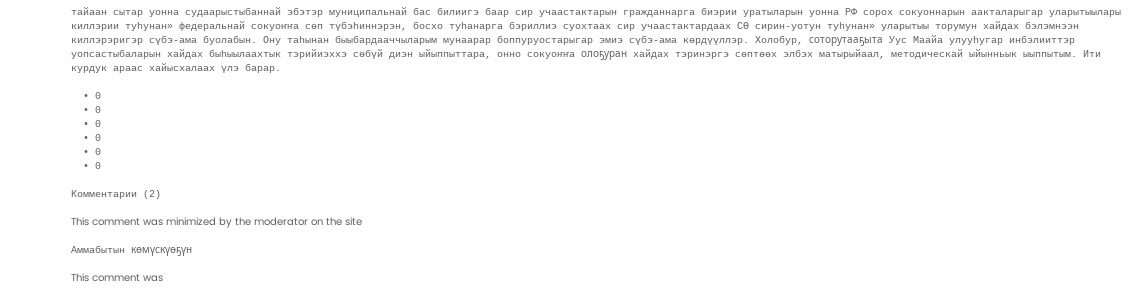тайаан сытар уонна судаарыстыбаннай эбэтэр муниципальнай бас билиигэ баар сир учаастактарын гражданнарга биэрии уратыларын уонна РФ сорох сокуоннарын аакталарыгар уларытыылары киллэрии туһунан» федеральнай сокуоҥҥа сөп түбэһиннэрэн, босхо туһанарга бэриллиэ суохтаах сир учаастактардаах СӨ сирин-уотун туһунан» уларытыы торумун хайдах бэлэмнээн киллэрэригэр сүбэ-ама буолабын. Ону таһынан быыбардааччыларым мунаарар боппуруостарыгар эмиэ сүбэ-ама көрдүүллэр. Холобур, соторутааҕыта Уус Маайа улууһугар инбэлииттэр уопсастыбаларын хайдах быһыылаахтык тэрийиэххэ сөбүй диэн ыйыппыттара, онно сокуоҥҥа олоҕуран хайдах тэринэргэ сөптөөх элбэх матырыйаал, методическай ыйынньык ыыппытым. Ити курдук араас хайысхалаах үлэ барар.

  • 0
  • 0
  • 0
  • 0
  • 0
  • 0

Комментарии (2)

This comment was minimized by the moderator on the site

Аммабытын көмүскүөҕүн

This comment was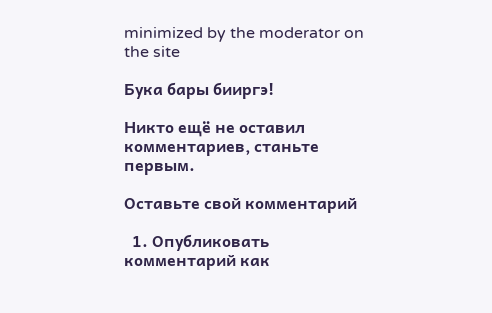minimized by the moderator on the site

Бука бары бииргэ!

Никто ещё не оставил комментариев, станьте первым.

Оставьте свой комментарий

  1. Опубликовать комментарий как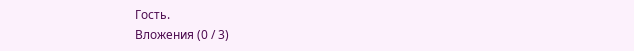Гость.
Вложения (0 / 3)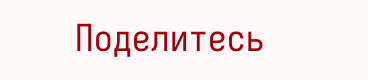Поделитесь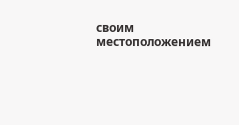своим местоположением